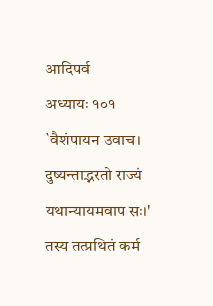आदिपर्व
अध्यायः १०१
`वैशंपायन उवाच।
दुष्यन्ताद्भरतो राज्यं यथान्यायमवाप सः।'
तस्य तत्प्रथितं कर्म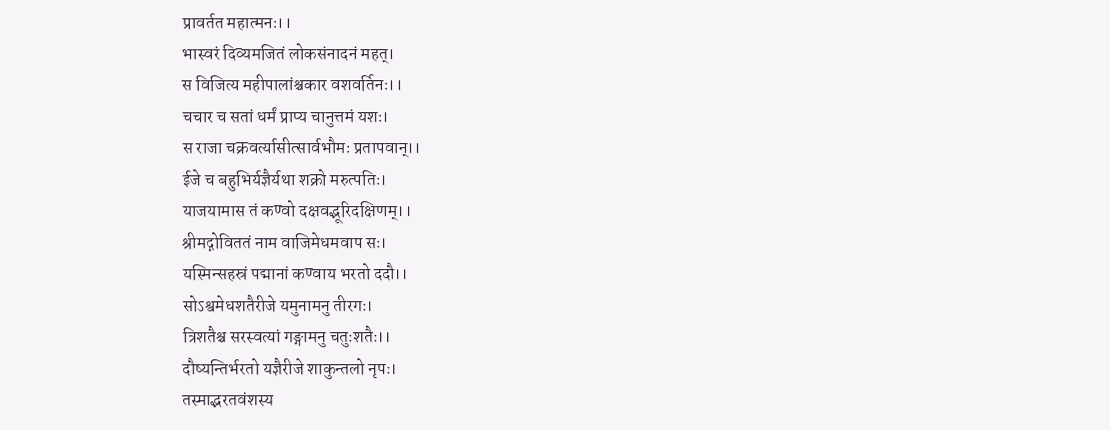प्रावर्तत महात्मनः।।
भास्वरं दिव्यमजितं लोकसंनादनं महत्।
स विजित्य महीपालांश्चकार वशवर्तिनः।।
चचार च सतां धर्मं प्राप्य चानुत्तमं यशः।
स राजा चक्रवर्त्यासीत्सार्वभौमः प्रतापवान्।।
ईजे च बहुभिर्यज्ञैर्यथा शक्रो मरुत्पतिः।
याजयामास तं कण्वो दक्षवद्भूरिदक्षिणम्।।
श्रीमद्गोविततं नाम वाजिमेधमवाप सः।
यस्मिन्सहस्रं पद्मानां कण्वाय भरतो ददौ।।
सोऽश्वमेधशतैरीजे यमुनामनु तीरगः।
त्रिशतैश्च सरस्वत्यां गङ्गामनु चतुःशतैः।।
दौष्यन्तिर्भरतो यज्ञैरीजे शाकुन्तलो नृपः।
तस्माद्भरतवंशस्य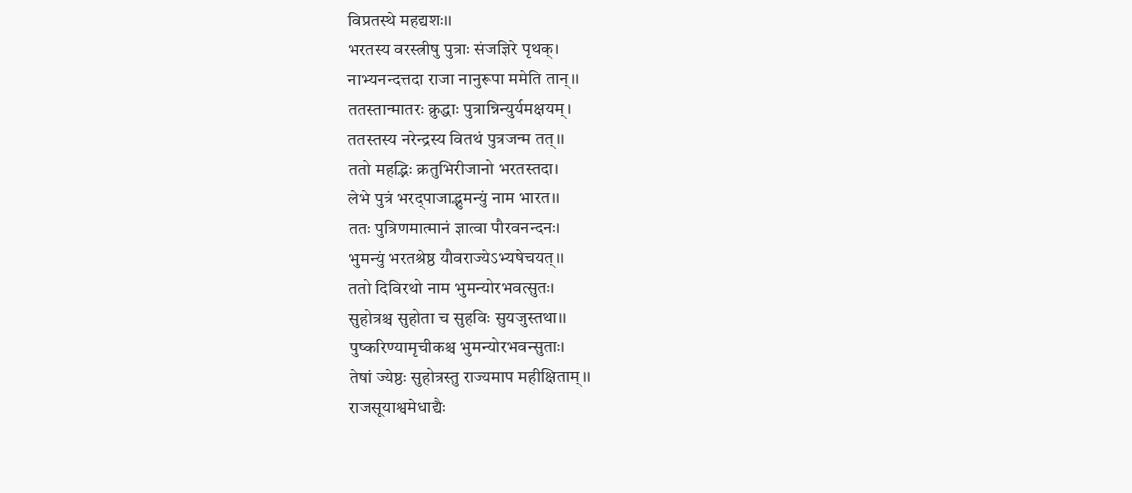विप्रतस्थे महद्यशः।।
भरतस्य वरस्त्रीषु पुत्राः संजज्ञिरे पृथक्।
नाभ्यनन्दत्तदा राजा नानुरूपा ममेति तान्।।
ततस्तान्मातरः क्रुद्धाः पुत्रान्निन्युर्यमक्षयम्।
ततस्तस्य नरेन्द्रस्य वितथं पुत्रजन्म तत्।।
ततो महद्भिः क्रतुभिरीजानो भरतस्तदा।
लेभे पुत्रं भरद्पाजाद्भुमन्युं नाम भारत।।
ततः पुत्रिणमात्मानं ज्ञात्वा पौरवनन्दनः।
भुमन्युं भरतश्रेष्ठ यौवराज्येऽभ्यषेचयत्।।
ततो दिविरथो नाम भुमन्योरभवत्सुतः।
सुहोत्रश्च सुहोता च सुहविः सुयजुस्तथा।।
पुष्करिण्यामृचीकश्च भुमन्योरभवन्सुताः।
तेषां ज्येष्ठः सुहोत्रस्तु राज्यमाप महीक्षिताम्।।
राजसूयाश्वमेधाद्यैः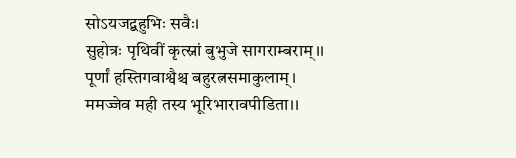सोऽयजद्बहुभिः सवैः।
सुहोत्रः पृथिवीं कृत्स्नां बुभुजे सागराम्बराम्।।
पूर्णां हस्तिगवाश्वैश्च बहुरत्नसमाकुलाम्।
ममज्जेव मही तस्य भूरिभारावपीडिता।।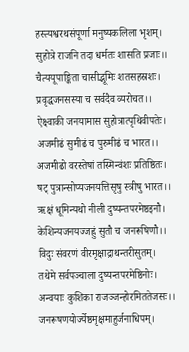हस्त्यश्वरथसंपूर्णा मनुष्यकलिला भृशम्।
सुहोत्रे राजनि तदा धर्मतः शासति प्रजाः।।
चैत्ययूपाङ्किता चासीद्भूमिः शतसहस्रशः।
प्रवृद्धजनसस्या च सर्वदैव व्यरोचत।।
ऐक्ष्वाकी जनयामास सुहोत्रात्पृथिवीपतेः।
अजमीढं सुमीढं च पुरुमीढं च भारत।।
अजमीढो वरस्तेषां तस्मिन्वंशः प्रतिष्ठितः।
षट् पुत्रान्सोप्यजनयत्तिसृषु स्त्रीषु भारत।।
ऋक्षं धूमिन्यथो नीली दुष्यन्तपरमेष्ठइनौ।
केशिन्यजनयज्जह्नुं सुतौ च जनरूषिणौ।।
विदुः संवरणं वीरमृक्षाद्राथन्तरीसुतम्।
तथेमे सर्वपञ्चाला दुष्यन्तपरमेष्ठिनोः।
अन्वयाः कुशिका राजञ्जन्होरमिततेजसः।।
जनरूषणयोर्ज्येष्ठमृक्षमाहुर्जनाधिपम्।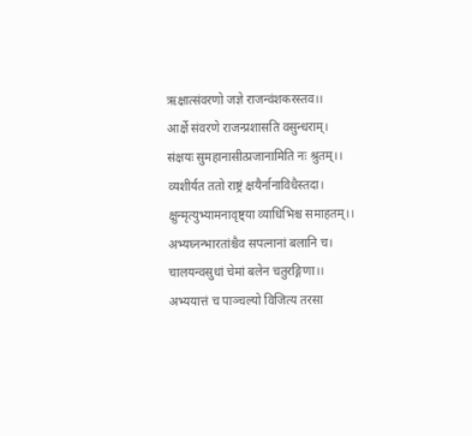ऋक्षात्संवरणो जज्ञे राजन्वंशकरस्तव।।
आर्क्षे संवरणे राजन्प्रशासति वसुन्धराम्।
संक्षयः सुमहानासीत्प्रजानामिति नः श्रुतम्।।
व्यशीर्यत ततो राष्ट्रं क्षयैर्नानाविधैस्तदा।
क्षुन्मृत्युभ्यामनावृष्ट्या व्याधिभिश्च समाहतम्।।
अभ्यघ्नन्भारतांश्चैव सपत्नानां बलानि च।
चालयन्वसुधां चेमां बलेन चतुरङ्गिणा।।
अभ्ययात्तं च पाञ्चल्यो विजित्य तरसा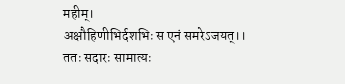महीम्।
अक्षौहिणीभिर्दशभिः स एनं समरेऽजयत्।।
ततः सदारः सामात्यः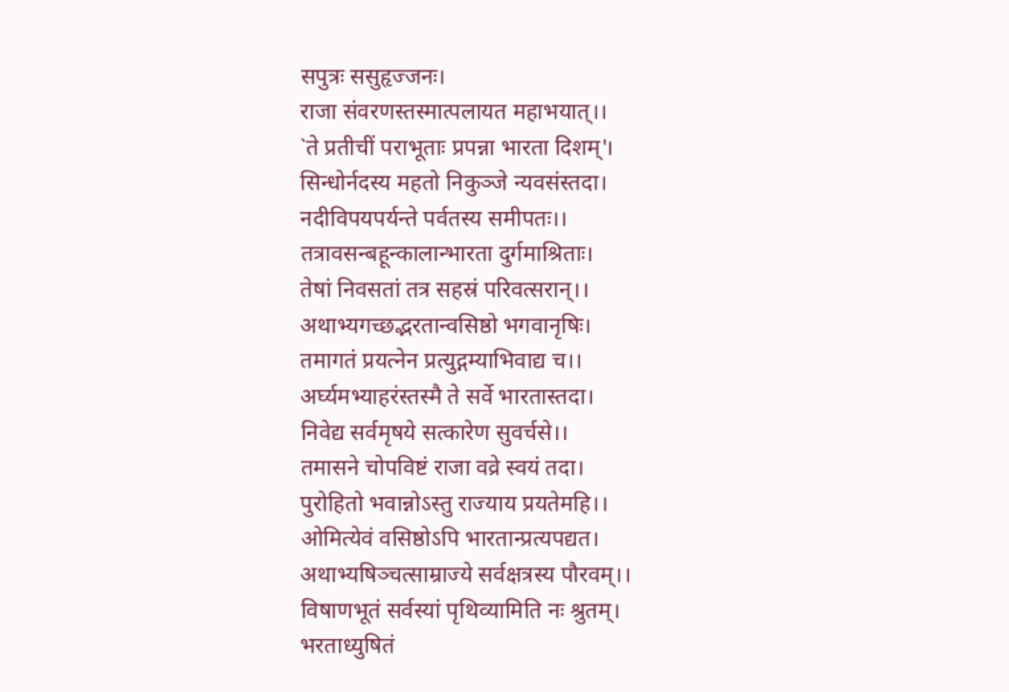सपुत्रः ससुहृज्जनः।
राजा संवरणस्तस्मात्पलायत महाभयात्।।
`ते प्रतीचीं पराभूताः प्रपन्ना भारता दिशम्'।
सिन्धोर्नदस्य महतो निकुञ्जे न्यवसंस्तदा।
नदीविपयपर्यन्ते पर्वतस्य समीपतः।।
तत्रावसन्बहून्कालान्भारता दुर्गमाश्रिताः।
तेषां निवसतां तत्र सहस्रं परिवत्सरान्।।
अथाभ्यगच्छद्भरतान्वसिष्ठो भगवानृषिः।
तमागतं प्रयत्नेन प्रत्युद्गम्याभिवाद्य च।।
अर्घ्यमभ्याहरंस्तस्मै ते सर्वे भारतास्तदा।
निवेद्य सर्वमृषये सत्कारेण सुवर्चसे।।
तमासने चोपविष्टं राजा वव्रे स्वयं तदा।
पुरोहितो भवान्नोऽस्तु राज्याय प्रयतेमहि।।
ओमित्येवं वसिष्ठोऽपि भारतान्प्रत्यपद्यत।
अथाभ्यषिञ्चत्साम्राज्ये सर्वक्षत्रस्य पौरवम्।।
विषाणभूतं सर्वस्यां पृथिव्यामिति नः श्रुतम्।
भरताध्युषितं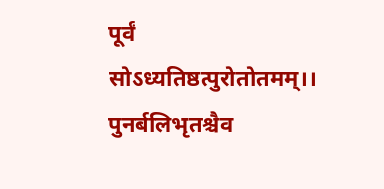पूर्वं सोऽध्यतिष्ठत्पुरोतोतमम्।।
पुनर्बलिभृतश्चैव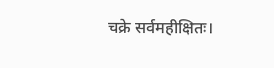चक्रे सर्वमहीक्षितः।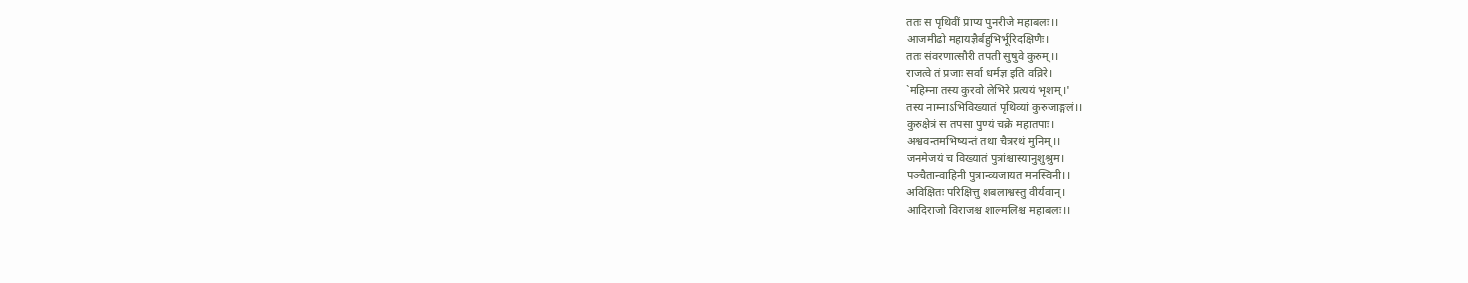ततः स पृथिवीं प्राप्य पुनरीजे महाबलः।।
आजमीढो महायज्ञैर्बहुभिर्भूरिदक्षिणैः।
ततः संवरणात्सौरी तपती सुषुवे कुरुम्।।
राजत्वे तं प्रजाः सर्वा धर्मज्ञ इति वव्रिरे।
`महिम्ना तस्य कुरवो लेभिरे प्रत्ययं भृशम्।'
तस्य नाम्नाऽभिविख्यातं पृथिव्यां कुरुजाङ्गलं।।
कुरुक्षेत्रं स तपसा पुण्यं चक्रे महातपाः।
अश्ववन्तमभिष्यन्तं तथा चैत्ररथं मुनिम्।।
जनमेजयं च विख्यातं पुत्रांश्चास्यानुशुश्रुम।
पञ्चैतान्वाहिनी पुत्रान्व्यजायत मनस्विनी।।
अविक्षितः परिक्षित्तु शबलाश्वस्तु वीर्यवान्।
आदिराजो विराजश्च शाल्मलिश्च महाबलः।।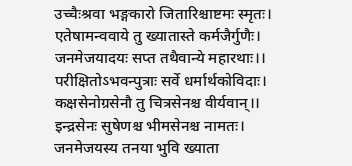उच्चैःश्रवा भङ्गकारो जितारिश्चाष्टमः स्मृतः।
एतेषामन्ववाये तु ख्यातास्ते कर्मजैर्गुणैः।
जनमेजयादयः सप्त तथैवान्ये महारथाः।।
परीक्षितोऽभवन्पुत्राः सर्वे धर्मार्थकोविदाः।
कक्षसेनोग्रसेनौ तु चित्रसेनश्च वीर्यवान्।।
इन्द्रसेनः सुषेणश्च भीमसेनश्च नामतः।
जनमेजयस्य तनया भुवि ख्याता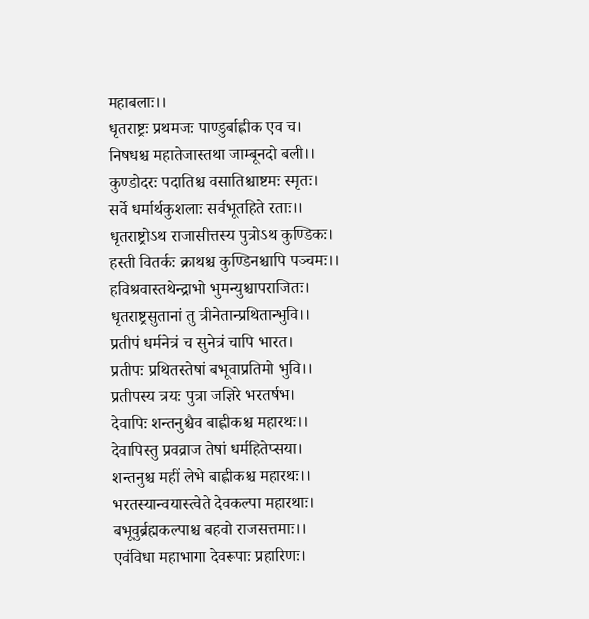महाबलाः।।
धृतराष्ट्रः प्रथमजः पाण्डुर्बाह्लीक एव च।
निषधश्च महातेजास्तथा जाम्बूनदो बली।।
कुण्डोदरः पदातिश्च वसातिश्चाष्टमः स्मृतः।
सर्वे धर्मार्थकुशलाः सर्वभूतहिते रताः।।
धृतराष्ट्रोऽथ राजासीत्तस्य पुत्रोऽथ कुण्डिकः।
हस्ती वितर्कः क्राथश्च कुण्डिनश्चापि पञ्चमः।।
हविश्रवास्तथेन्द्राभो भुमन्युश्चापराजितः।
धृतराष्ट्रसुतानां तु त्रीनेतान्प्रथितान्भुवि।।
प्रतीपं धर्मनेत्रं च सुनेत्रं चापि भारत।
प्रतीपः प्रथितस्तेषां बभूवाप्रतिमो भुवि।।
प्रतीपस्य त्रयः पुत्रा जज्ञिरे भरतर्षभ।
देवापिः शन्तनुश्चैव बाह्लीकश्च महारथः।।
देवापिस्तु प्रवव्राज तेषां धर्महितेप्सया।
शन्तनुश्च महीं लेभे बाह्लीकश्च महारथः।।
भरतस्यान्वयास्त्वेते देवकल्पा महारथाः।
बभूवुर्ब्रह्मकल्पाश्च बहवो राजसत्तमाः।।
एवंविधा महाभागा देवरूपाः प्रहारिणः।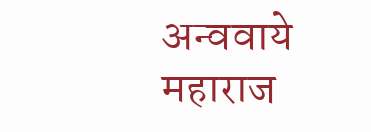अन्ववाये महाराज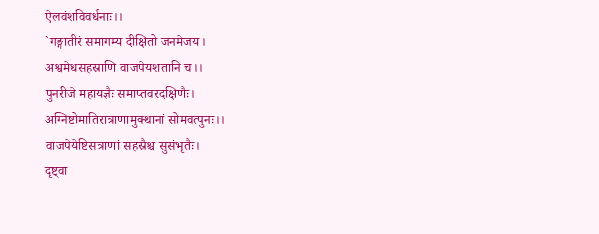ऐलवंशविवर्धनाः।।
`गङ्गातीरं समागम्य दीक्षितो जनमेजय।
अश्वमेधसहस्राणि वाजपेयशतानि च।।
पुनरीजे महायज्ञैः समाप्तवरदक्षिणैः।
अग्निष्टोमातिरात्राणामुक्थानां सोमवत्पुनः।।
वाजपेयेष्टिसत्राणां सहस्रैश्च सुसंभृतैः।
दृष्ट्वा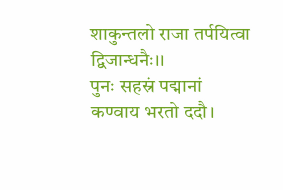शाकुन्तलो राजा तर्पयित्वा द्विजान्धनैः।।
पुनः सहस्रं पद्मानां कण्वाय भरतो ददौ।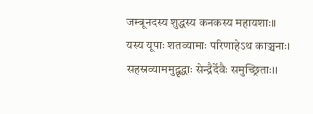जम्बूनदस्य शुद्धस्य कनकस्य महायशाः।।
यस्य यूपाः शतव्यामाः परिणाहेऽथ काञ्चनाः।
सहस्रव्याममुद्वृद्धाः सेन्द्रैर्देवैः समुच्छ्रिताः।।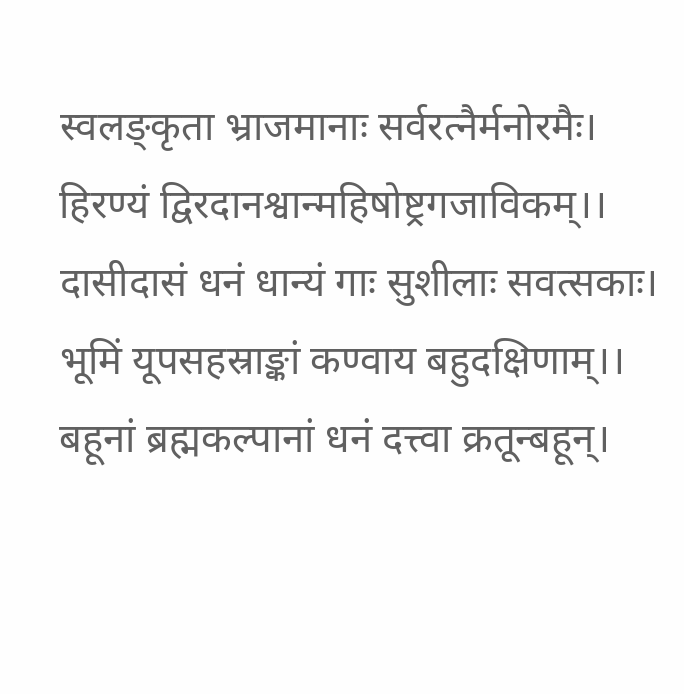स्वलङ्कृता भ्राजमानाः सर्वरत्नैर्मनोरमैः।
हिरण्यं द्विरदानश्वान्महिषोष्ट्रगजाविकम्।।
दासीदासं धनं धान्यं गाः सुशीलाः सवत्सकाः।
भूमिं यूपसहस्राङ्कां कण्वाय बहुदक्षिणाम्।।
बहूनां ब्रह्मकल्पानां धनं दत्त्वा क्रतून्बहून्।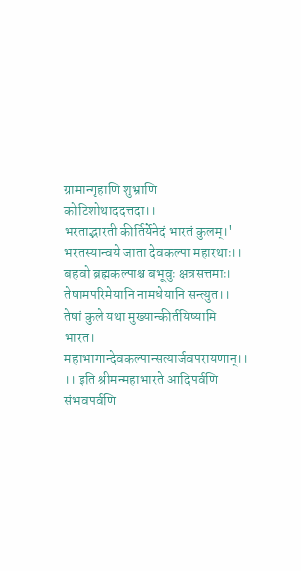ग्रामान्गृहाणि शुभ्राणि कोटिशोथाददत्तदा।।
भरताद्भारती कीर्तिर्येनेदं भारतं कुलम्।'
भरतस्यान्वये जाता देवकल्पा महारथाः।।
बहवो ब्रह्मकल्पाश्च बभूवुः क्षत्रसत्तमाः।
तेषामपरिमेयानि नामधेयानि सन्त्युत।।
तेषां कुले यथा मुख्यान्कीर्तयिष्यामि भारत।
महाभागान्देवकल्पान्सत्यार्जवपरायणान्।।
।। इति श्रीमन्महाभारते आदिपर्वणि संभवपर्वणि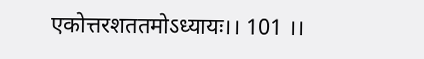एकोत्तरशततमोऽध्यायः।। 101 ।।